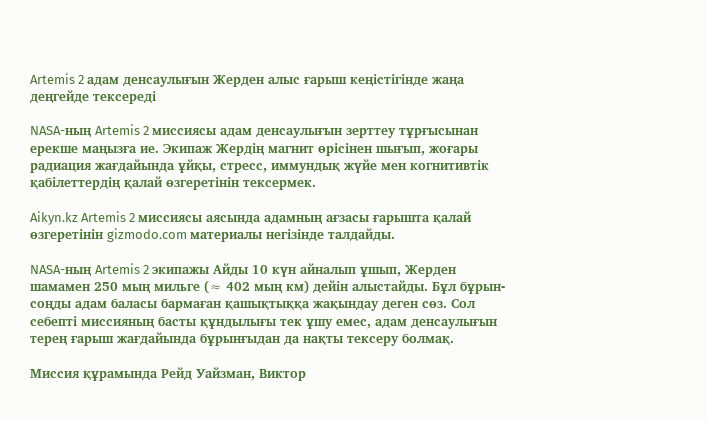Artemis 2 адам денсаулығын Жерден алыс ғарыш кеңістігінде жаңа деңгейде тексереді

NASA-ның Artemis 2 миссиясы адам денсаулығын зерттеу тұрғысынан ерекше маңызға ие. Экипаж Жердің магнит өрісінен шығып, жоғары радиация жағдайында ұйқы, стресс, иммундық жүйе мен когнитивтік қабілеттердің қалай өзгеретінін тексермек.

Aikyn.kz Artemis 2 миссиясы аясында адамның ағзасы ғарышта қалай өзгеретінін gizmodo.com материалы негізінде талдайды.

NASA-ның Artemis 2 экипажы Айды 10 күн айналып ұшып, Жерден шамамен 250 мың мильге (≈ 402 мың км) дейін алыстайды. Бұл бұрын-соңды адам баласы бармаған қашықтыққа жақындау деген сөз. Сол себепті миссияның басты құндылығы тек ұшу емес, адам денсаулығын терең ғарыш жағдайында бұрынғыдан да нақты тексеру болмақ.

Миссия құрамында Рейд Уайзман, Виктор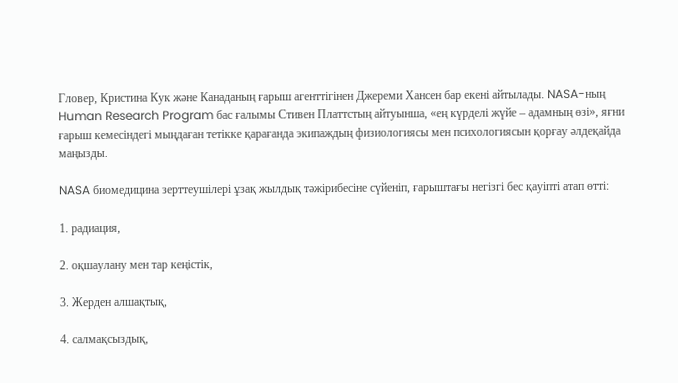Гловер, Кристина Кук және Канаданың ғарыш агенттігінен Джереми Хансен бар екені айтылады. NASA-ның Human Research Program бас ғалымы Стивен Платтстың айтуынша, «ең күрделі жүйе – адамның өзі», яғни ғарыш кемесіндегі мыңдаған тетікке қарағанда экипаждың физиологиясы мен психологиясын қорғау әлдеқайда маңызды.

NASA биомедицина зерттеушілері ұзақ жылдық тәжірибесіне сүйеніп, ғарыштағы негізгі бес қауіпті атап өтті:

1. радиация,

2. оқшаулану мен тар кеңістік,

3. Жерден алшақтық,

4. салмақсыздық,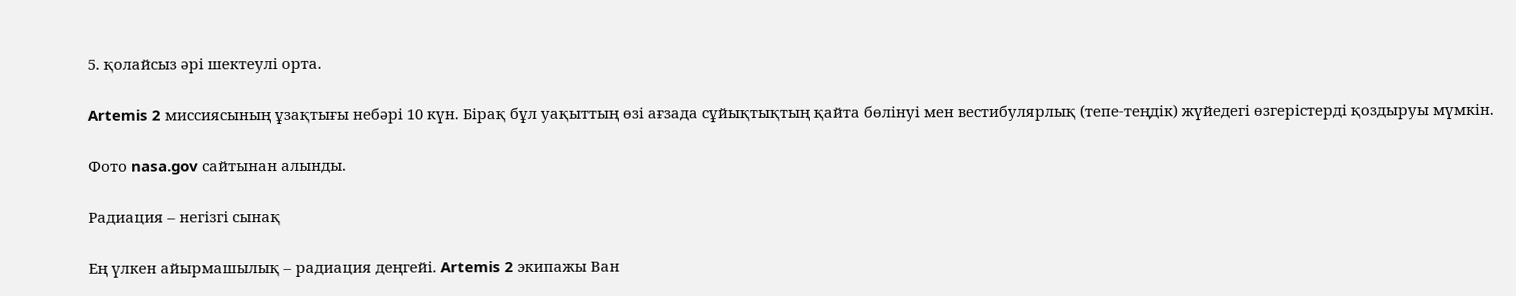5. қолайсыз әрі шектеулі орта.

Artemis 2 миссиясының ұзақтығы небәрі 10 күн. Бірақ бұл уақыттың өзі ағзада сұйықтықтың қайта бөлінуі мен вестибулярлық (тепе-теңдік) жүйедегі өзгерістерді қоздыруы мүмкін.

Фото nasa.gov сайтынан алынды.

Радиация – негізгі сынақ

Ең үлкен айырмашылық – радиация деңгейі. Artemis 2 экипажы Ван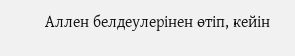Аллен белдеулерінен өтіп, кейін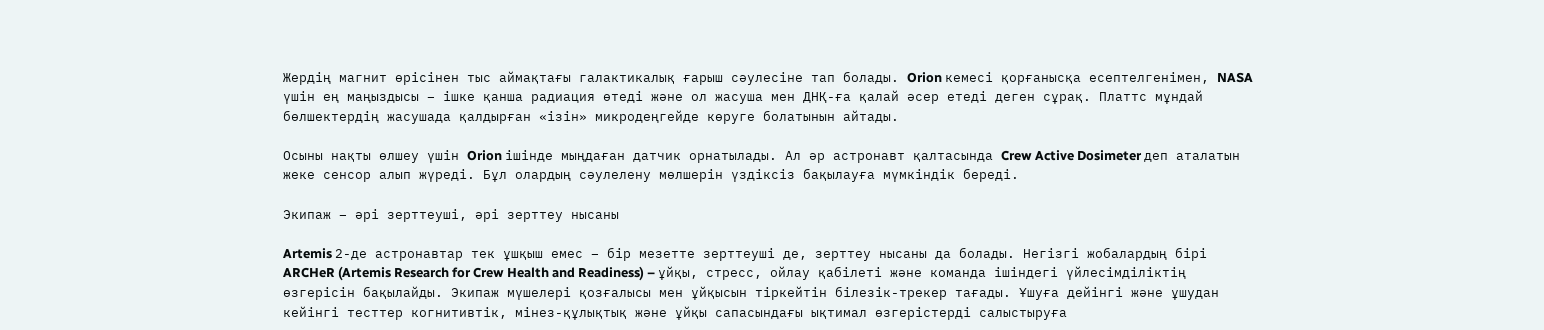Жердің магнит өрісінен тыс аймақтағы галактикалық ғарыш сәулесіне тап болады. Orion кемесі қорғанысқа есептелгенімен, NASA үшін ең маңыздысы – ішке қанша радиация өтеді және ол жасуша мен ДНҚ-ға қалай әсер етеді деген сұрақ. Платтс мұндай бөлшектердің жасушада қалдырған «ізін» микродеңгейде көруге болатынын айтады.

Осыны нақты өлшеу үшін Orion ішінде мыңдаған датчик орнатылады. Ал әр астронавт қалтасында Crew Active Dosimeter деп аталатын жеке сенсор алып жүреді. Бұл олардың сәулелену мөлшерін үздіксіз бақылауға мүмкіндік береді.

Экипаж – әрі зерттеуші, әрі зерттеу нысаны

Artemis 2-де астронавтар тек ұшқыш емес – бір мезетте зерттеуші де, зерттеу нысаны да болады. Негізгі жобалардың бірі ARCHeR (Artemis Research for Crew Health and Readiness) – ұйқы, стресс, ойлау қабілеті және команда ішіндегі үйлесімділіктің өзгерісін бақылайды. Экипаж мүшелері қозғалысы мен ұйқысын тіркейтін білезік-трекер тағады. Ұшуға дейінгі және ұшудан кейінгі тесттер когнитивтік, мінез-құлықтық және ұйқы сапасындағы ықтимал өзгерістерді салыстыруға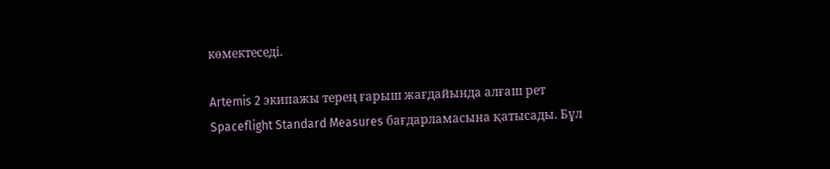көмектеседі.

Artemis 2 экипажы терең ғарыш жағдайында алғаш рет Spaceflight Standard Measures бағдарламасына қатысады. Бұл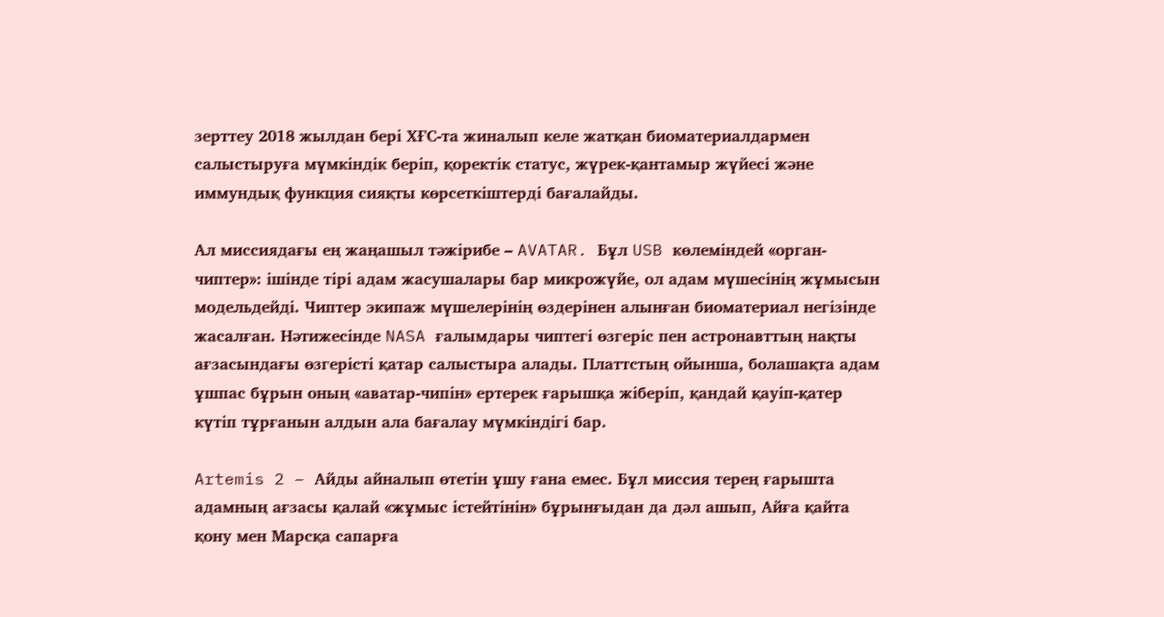зерттеу 2018 жылдан бері ХҒС-та жиналып келе жатқан биоматериалдармен салыстыруға мүмкіндік беріп, қоректік статус, жүрек-қантамыр жүйесі және иммундық функция сияқты көрсеткіштерді бағалайды.

Ал миссиядағы ең жаңашыл тәжірибе – AVATAR. Бұл USB көлеміндей «орган-чиптер»: ішінде тірі адам жасушалары бар микрожүйе, ол адам мүшесінің жұмысын модельдейді. Чиптер экипаж мүшелерінің өздерінен алынған биоматериал негізінде жасалған. Нәтижесінде NASA ғалымдары чиптегі өзгеріс пен астронавттың нақты ағзасындағы өзгерісті қатар салыстыра алады. Платтстың ойынша, болашақта адам ұшпас бұрын оның «аватар-чипін» ертерек ғарышқа жіберіп, қандай қауіп-қатер күтіп тұрғанын алдын ала бағалау мүмкіндігі бар.

Artemis 2 – Айды айналып өтетін ұшу ғана емес. Бұл миссия терең ғарышта адамның ағзасы қалай «жұмыс істейтінін» бұрынғыдан да дәл ашып, Айға қайта қону мен Марсқа сапарға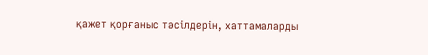қажет қорғаныс тәсілдерін, хаттамаларды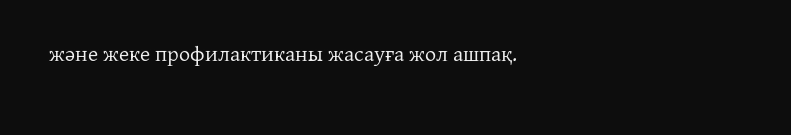және жеке профилактиканы жасауға жол ашпақ.